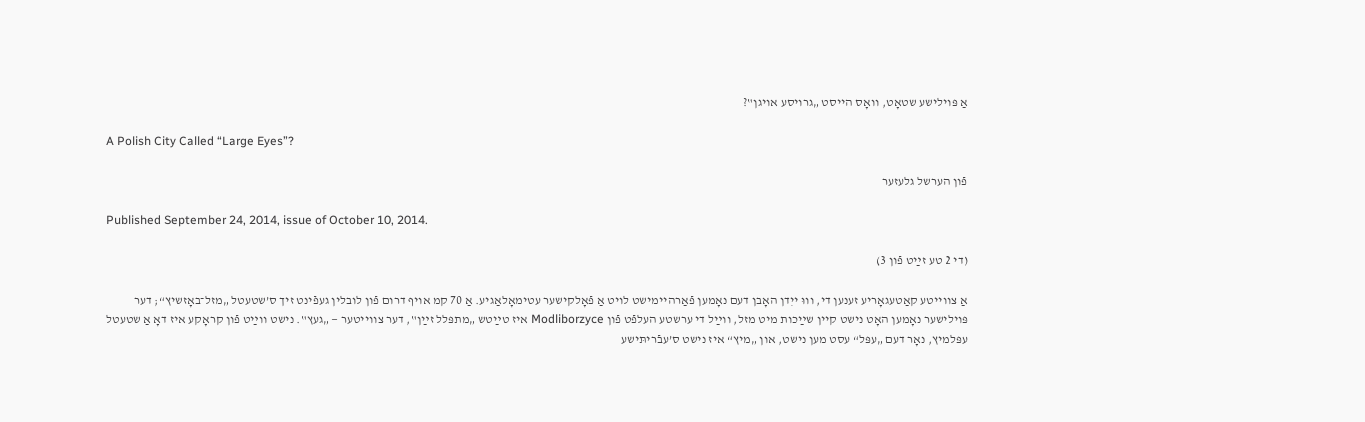אַ פּוילישע שטאָט, וואָס הייסט „גרויסע אויגן‟?

A Polish City Called “Large Eyes”?

פֿון הערשל גלעזער

Published September 24, 2014, issue of October 10, 2014.

(די 2 טע זײַט פֿון 3)

אַ צווייטע קאַטעגאָריע זענען די, וווּ ייִדן האָבן דעם נאָמען פֿאַרהיימישט לויט אַ פֿאָלקישער עטימאָלאַגיע. אַ 70 קמ אויף דרום פֿון לובלין געפֿינט זיך ס’שטעטל „מזל־באָזשיץ“; דער פּוילישער נאָמען האָט נישט קיין שײַכות מיט מזל, ווײַל די ערשטע העלפֿט פֿון Modliborzyce איז טײַטש „מתפּלל זײַן‟, דער צווייטער — „געץ‟. נישט ווײַט פֿון קראָקע איז דאָ אַ שטעטל עפּלמיץ, נאָר דעם „עפּל“ עסט מען נישט, און „מיץ“ איז נישט ס’עבֿריתּישע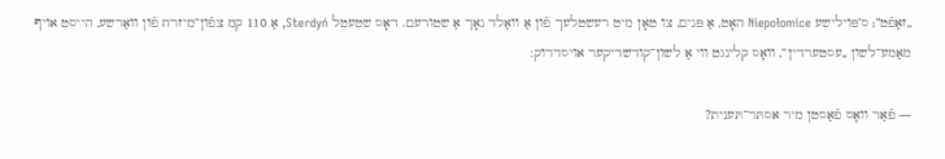„זאַפֿט‟; ס’פּוילישע Niepołomice האָט, אַ פּנים, צו טאָן מיט רעשטלעך פֿון אַ וואַלד נאָך אַ שטורעם. דאָס שטעטל Sterdyń, אַ 110 קמ צפֿון־מיזרח פֿון וואַרשע, הייסט אויף מאַמע־לשון „עסטערדין“, וואָס קלינגט ווי אַ לשון־קודשדיקער אויסדרוק:

— פֿאַר וואָס פֿאַסטן מיר אסתּר־תּענית?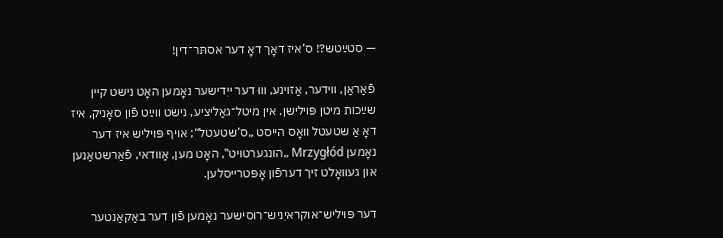— סטײַטש?! ס’איז דאָך דאָ דער אסתּר־דין!

פֿאַראַן, ווידער, אַזוינע, וווּ דער ייִדישער נאָמען האָט נישט קיין שײַכות מיטן פּוילישן. אין מיטל־גאַליציע, נישט ווײַט פֿון סאָניק, איז דאָ אַ שטעטל וואָס הייסט „ס’שטעטל“; אויף פּויליש איז דער נאָמען Mrzygłód „הונגערטויט‟, האָט מען, אַוודאי, פֿאַרשטאַנען און געוואָלט זיך דערפֿון אָפּטרייסלען.

דער פּויליש־אוקראיִניש־רוסישער נאָמען פֿון דער באַקאַנטער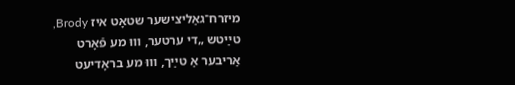מיזרח־גאַליצישער שטאָט איז Brody, טײַטש „די ערטער, וווּ מע פֿאָרט אַריבער אַ טײַך, וווּ מע בראָדיעט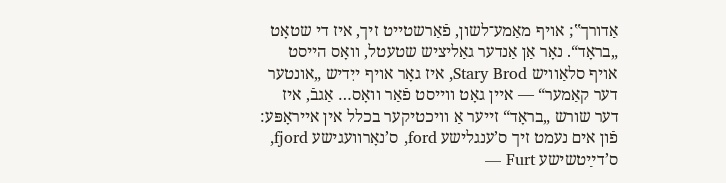אַדורך‟; אויף מאַמע־לשון, פֿאַרשטייט זיך, איז די שטאָט „בראָד“. נאָר אַן אַנדער גאַליציש שטעטל, וואָס הייסט אויף סלאַוויש Stary Brod, איז גאָר אויף ייִדיש „אונטער דער קאַמער“ — איין גאָט ווייסט פֿאַר וואָס… אַגבֿ, איז דער שורש „בראָד“ זייער אַ וויכטיקער בכלל אין אייראָפּע: פֿון אים נעמט זיך ס’ענגלישע ford, ס’נאָרוועגישע fjord, ס’דײַטשישע Furt —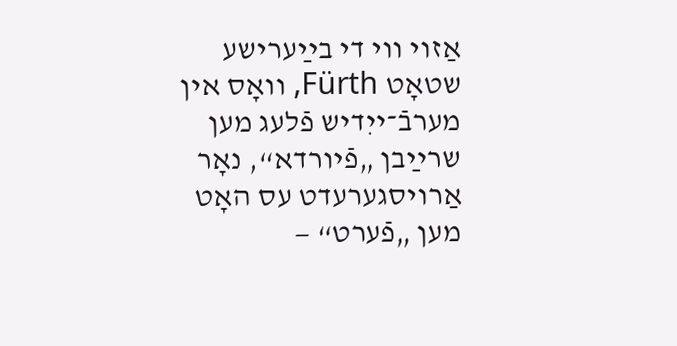אַזוי ווי די בײַערישע שטאָט Fürth, וואָס אין מערבֿ־ייִדיש פֿלעג מען שרײַבן „פֿיורדא“, נאָר אַרויסגערעדט עס האָט מען „פֿערט“ —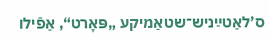ס’לאַטײַניש־שטאַמיקע „פּאָרט“, אַפֿילו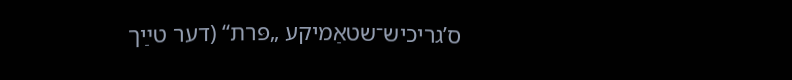ס’גריכיש־שטאַמיקע „פּרת“ (דער טײַך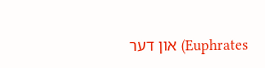Euphrates) און דער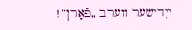ייִדישער ווערב „פֿאָרן“!